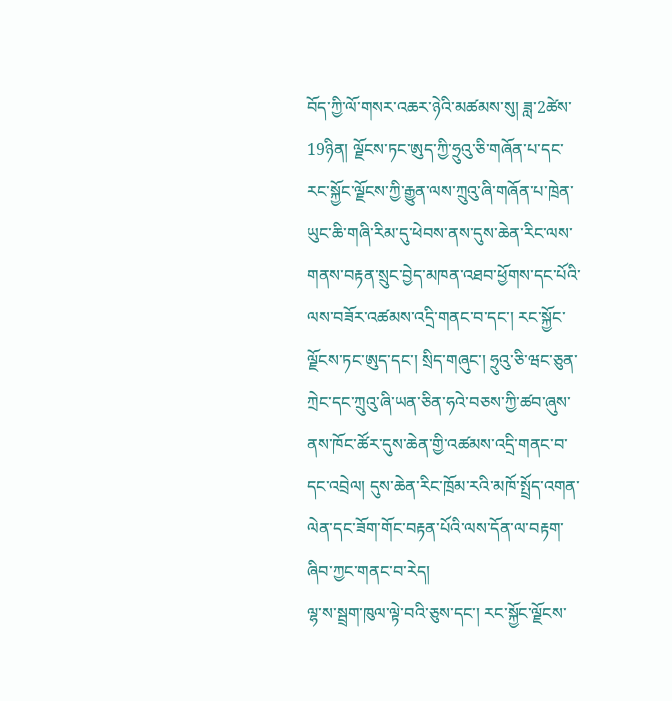བོད་ཀྱི་ལོ་གསར་འཆར་ཉེའི་མཚམས་སུ། ཟླ་2ཚེས་19ཉིན། ལྗོངས་ཏང་ཨུད་ཀྱི་ཧྲུའུ་ཅི་གཞོན་པ་དང་རང་སྐྱོང་ལྗོངས་ཀྱི་རྒྱུན་ལས་ཀྲུའུ་ཞི་གཞོན་པ་ཁྲེན་ཡུང་ཆི་གཞི་རིམ་དུ་ཕེབས་ནས་དུས་ཆེན་རིང་ལས་གནས་བརྟན་སྲུང་བྱེད་མཁན་འཐབ་ཕྱོགས་དང་པོའི་ལས་བཟོར་འཚམས་འདྲི་གནང་བ་དང་། རང་སྐྱོང་ལྗོངས་ཏང་ཨུད་དང་། སྲིད་གཞུང་། ཧྲུའུ་ཅི་ཝང་ཅུན་ཀྲེང་དང་ཀྲུའུ་ཞི་ཡན་ཅིན་ཧའེ་བཅས་ཀྱི་ཚབ་ཞུས་ནས་ཁོང་ཚོར་དུས་ཆེན་གྱི་འཚམས་འདྲི་གནང་བ་དང་འབྲེལ། དུས་ཆེན་རིང་ཁྲོམ་རའི་མཁོ་སྤྲོད་འགན་ལེན་དང་ཟོག་གོང་བརྟན་པོའི་ལས་དོན་ལ་བརྟག་ཞིབ་ཀྱང་གནང་བ་རེད།
ལྷ་ས་སྦྲག་ཁུལ་ལྟེ་བའི་ཅུས་དང་། རང་སྐྱོང་ལྗོངས་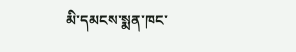མི་དམངས་སྨན་ཁང་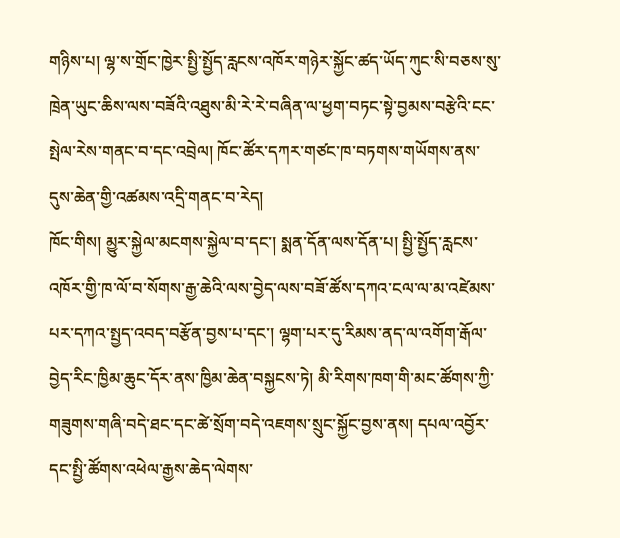གཉིས་པ། ལྷ་ས་གྲོང་ཁྱེར་སྤྱི་སྤྱོད་རླངས་འཁོར་གཉེར་སྐྱོང་ཚད་ཡོད་ཀུང་སི་བཅས་སུ་ཁྲེན་ཡུང་ཆིས་ལས་བཟོའི་འཐུས་མི་རེ་རེ་བཞིན་ལ་ཕྱག་བཏང་སྟེ་བྱམས་བརྩེའི་ངང་སྤེལ་རེས་གནང་བ་དང་འབྲེལ། ཁོང་ཚོར་དཀར་གཙང་ཁ་བཏགས་གཡོགས་ནས་དུས་ཆེན་གྱི་འཚམས་འདྲི་གནང་བ་རེད།
ཁོང་གིས། མྱུར་སྐྱེལ་མངགས་སྐྱེལ་བ་དང་། སྨན་དོན་ལས་དོན་པ། སྤྱི་སྤྱོད་རླངས་འཁོར་གྱི་ཁ་ལོ་བ་སོགས་རྒྱ་ཆེའི་ལས་བྱེད་ལས་བཟོ་ཚོས་དཀའ་ངལ་ལ་མ་འཛེམས་པར་དཀའ་སྤྱད་འབད་བརྩོན་བྱས་པ་དང་། ལྷག་པར་དུ་རིམས་ནད་ལ་འགོག་རྒོལ་བྱེད་རིང་ཁྱིམ་ཆུང་དོར་ནས་ཁྱིམ་ཆེན་བསྐྱངས་ཏེ། མི་རིགས་ཁག་གི་མང་ཚོགས་ཀྱི་གཟུགས་གཞི་བདེ་ཐང་དང་ཚེ་སྲོག་བདེ་འཇགས་སྲུང་སྐྱོང་བྱས་ནས། དཔལ་འབྱོར་དང་སྤྱི་ཚོགས་འཕེལ་རྒྱས་ཆེད་ལེགས་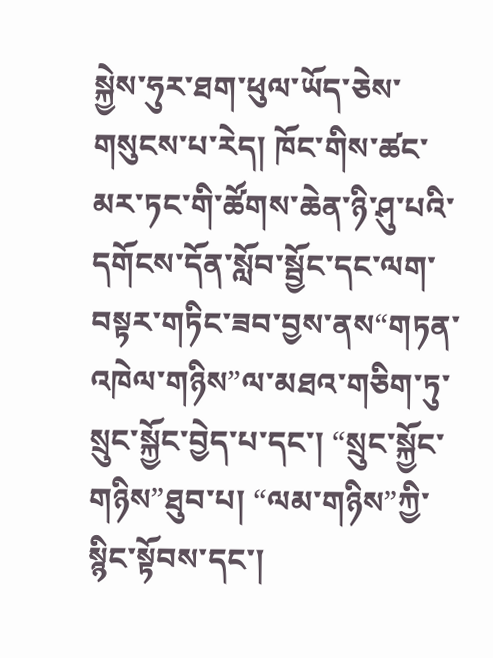སྐྱེས་ཧུར་ཐག་ཕུལ་ཡོད་ཅེས་གསུངས་པ་རེད། ཁོང་གིས་ཚང་མར་ཏང་གི་ཚོགས་ཆེན་ཉི་ཤུ་པའི་དགོངས་དོན་སློབ་སྦྱོང་དང་ལག་བསྟར་གཏིང་ཟབ་བྱས་ནས“གཏན་འཁེལ་གཉིས”ལ་མཐའ་གཅིག་ཏུ་སྲུང་སྐྱོང་བྱེད་པ་དང་། “སྲུང་སྐྱོང་གཉིས”ཐུབ་པ། “ལམ་གཉིས”ཀྱི་སྙིང་སྟོབས་དང་།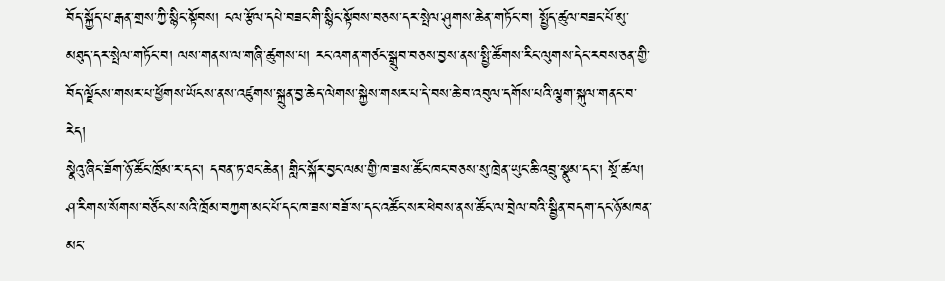བོད་སྐྱོད་པ་རྒན་གྲས་ཀྱི་སྙིང་སྟོབས། ངལ་རྩོལ་དཔེ་བཟང་གི་སྙིང་སྟོབས་བཅས་དར་སྤེལ་ཤུགས་ཆེན་གཏོང་བ། སྤྱོད་ཚུལ་བཟང་པོ་མུ་མཐུད་དར་སྤེལ་གཏོང་བ། ལས་གནས་ལ་གཞི་ཚུགས་པ། རང་འགན་གཙང་སྒྲུབ་བཅས་བྱས་ནས་སྤྱི་ཚོགས་རིང་ལུགས་དེང་རབས་ཅན་གྱི་བོད་ལྗོངས་གསར་པ་ཕྱོགས་ཡོངས་ནས་འཛུགས་སྐྲུན་བྱ་ཆེད་ལེགས་སྐྱེས་གསར་པ་དེ་བས་ཆེ་བ་འབུལ་དགོས་པའི་ལྕག་སྐུལ་གནང་བ་རེད།
སྣེའུ་ཞིང་ཟོག་ཉོ་ཚོང་ཁྲོམ་ར་དང་། དབན་ཏ་ཐང་ཆེན། གླིང་སྐོར་བྱང་ལམ་གྱི་ཁ་ཟས་ཚོང་ཁང་བཅས་སུ་ཁྲེན་ཡུང་ཆི་འབྲུ་སྣུམ་དང་། སྔོ་ཚལ། ཤ་རིགས་སོགས་བཙོངས་སའི་ཁྲོམ་བཀྱག་མང་པོ་དང་ཁ་ཟས་བཟོ་ས་དང་འཚོང་སར་ཕེབས་ནས་ཚོང་ལ་བྲེལ་བའི་སྦྱིན་བདག་དང་ཉོ་མཁན་མང་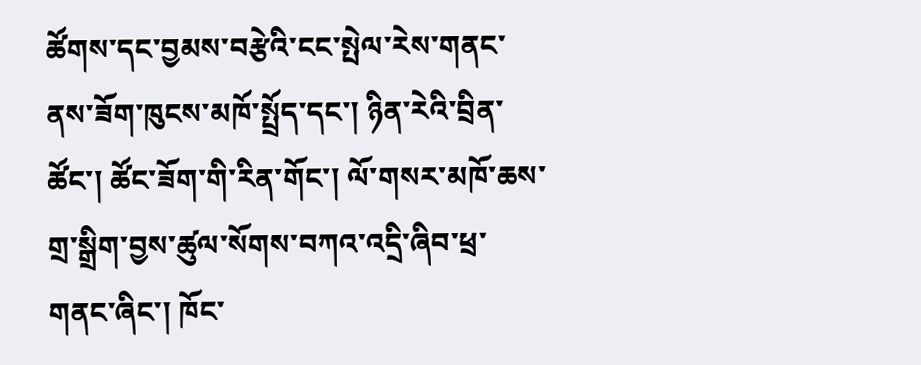ཚོགས་དང་བྱམས་བརྩེའི་ངང་སྤེལ་རེས་གནང་ནས་ཟོག་ཁུངས་མཁོ་སྤྲོད་དང་། ཉིན་རེའི་བྲིན་ཚོང་། ཚོང་ཟོག་གི་རིན་གོང་། ལོ་གསར་མཁོ་ཆས་གྲ་སྒྲིག་བྱས་ཚུལ་སོགས་བཀའ་འདྲི་ཞིབ་ཕྲ་གནང་ཞིང་། ཁོང་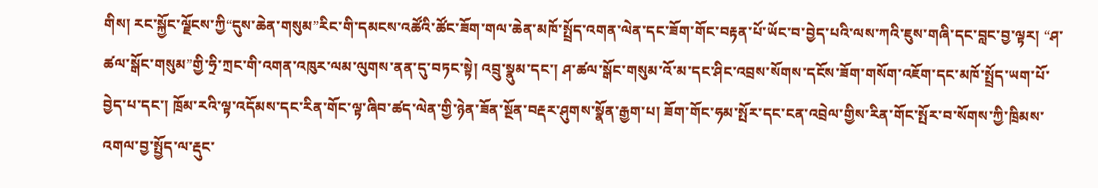གིས། རང་སྐྱོང་ལྗོངས་ཀྱི“དུས་ཆེན་གསུམ”རིང་གི་དམངས་འཚོའི་ཚོང་ཟོག་གལ་ཆེན་མཁོ་སྤྲོད་འགན་ལེན་དང་ཟོག་གོང་བརྟན་པོ་ཡོང་བ་བྱེད་པའི་ལས་ཀའི་ཇུས་གཞི་དང་བླང་བྱ་ལྟར། “ཤ་ཚལ་སྒོང་གསུམ”གྱི་ཧྲི་ཀྲང་གི་འགན་འཁུར་ལམ་ལུགས་ནན་དུ་བཏང་སྟེ། འབྲུ་སྣུམ་དང་། ཤ་ཚལ་སྒོང་གསུམ་འོ་མ་དང་ཤིང་འབྲས་སོགས་དངོས་ཟོག་གསོག་འཇོག་དང་མཁོ་སྤྲོད་ཡག་པོ་བྱེད་པ་དང་། ཁྲོམ་རའི་ལྟ་འདོམས་དང་རིན་གོང་ལྟ་ཞིབ་ཚད་ལེན་གྱི་ཉེན་ཟོན་སྔོན་བརྡར་ཤུགས་སྣོན་རྒྱག་པ། ཟོག་གོང་ཧམ་སྤོར་དང་ངན་འབྲེལ་གྱིས་རིན་གོང་སྤོར་བ་སོགས་ཀྱི་ཁྲིམས་འགལ་བྱ་སྤྱོད་ལ་རྡུང་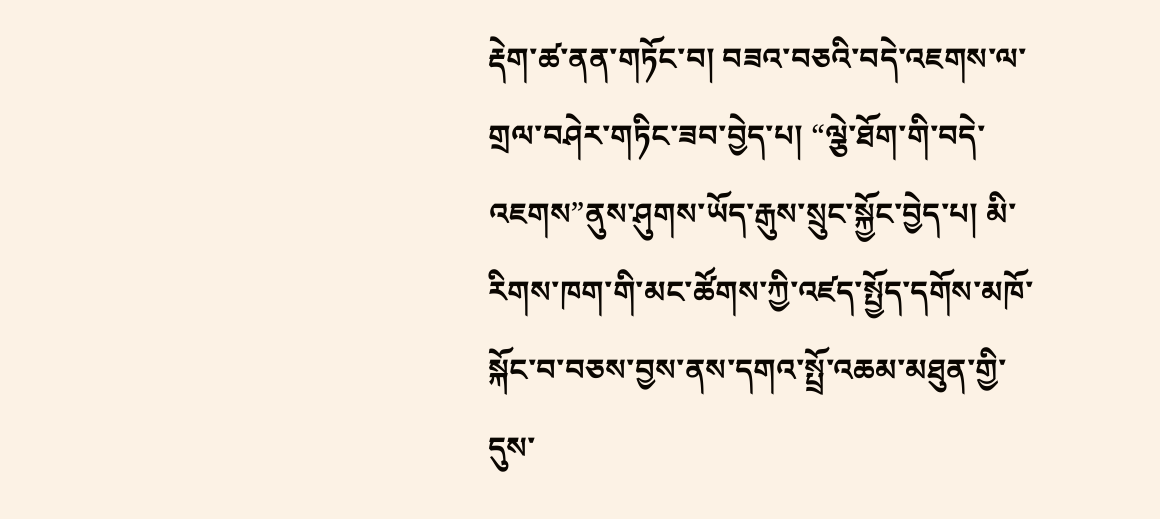རྡེག་ཚ་ནན་གཏོང་བ། བཟའ་བཅའི་བདེ་འཇགས་ལ་གྲལ་བཤེར་གཏིང་ཟབ་བྱེད་པ། “ལྕེ་ཐོག་གི་བདེ་འཇགས”ནུས་ཤུགས་ཡོད་རྒུས་སྲུང་སྐྱོང་བྱེད་པ། མི་རིགས་ཁག་གི་མང་ཚོགས་ཀྱི་འཛད་སྤྱོད་དགོས་མཁོ་སྐོང་བ་བཅས་བྱས་ནས་དགའ་སྤྲོ་འཆམ་མཐུན་གྱི་དུས་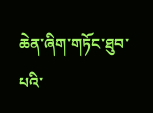ཆེན་ཞིག་གཏོང་ཐུབ་པའི་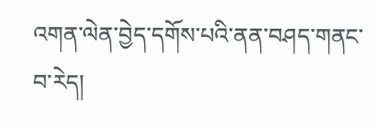འགན་ལེན་བྱེད་དགོས་པའི་ནན་བཤད་གནང་བ་རེད།